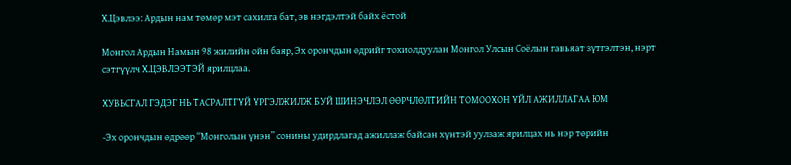Х.Цэвлээ: Ардын нам төмөр мэт сахилга бат, эв нэгдэлтэй байх ёстой

Монгол Ардын Намын 98 жилийн ойн баяр, Эх орончдын өдрийг тохиолдуулан Монгол Улсын Соёлын гавьяат зүтгэлтэн, нэрт сэтгүүлч Х.ЦЭВЛЭЭТЭЙ ярилцлаа.

ХУВЬСГАЛ ГЭДЭГ НЬ ТАСРАЛТГҮЙ ҮРГЭЛЖИЛЖ БУЙ ШИНЭЧЛЭЛ ӨӨРЧЛӨЛТИЙН ТОМООХОН ҮЙЛ АЖИЛЛАГАА ЮМ

-Эх орончдын өдрөөр “Монголын үнэн” сонины удирдлагад ажиллаж байсан хүнтэй уулзаж ярилцах нь нэр төрийн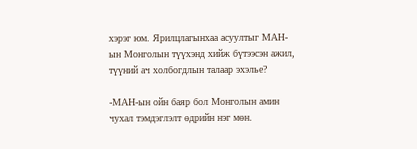хэрэг юм. Ярилцлагынхаа асуултыг МАН-ын Монголын түүхэнд хийж бүтээсэн ажил, түүний ач холбогдлын талаар эхэлье?

-МАН-ын ойн баяр бол Монголын амин чухал тэмдэглэлт өдрийн нэг мөн.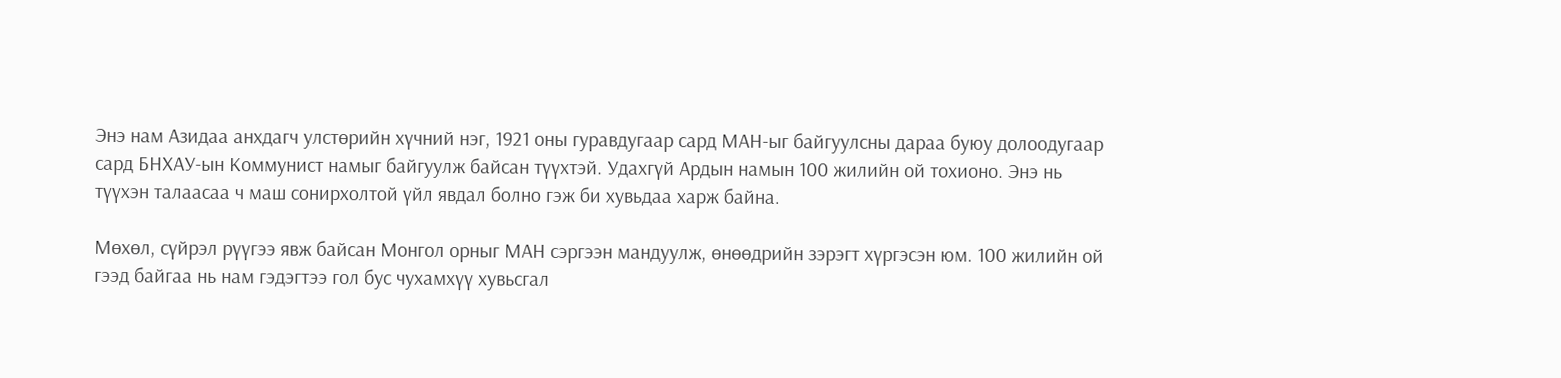Энэ нам Азидаа анхдагч улстөрийн хүчний нэг, 1921 оны гуравдугаар сард МАН-ыг байгуулсны дараа буюу долоодугаар сард БНХАУ-ын Коммунист намыг байгуулж байсан түүхтэй. Удахгүй Ардын намын 100 жилийн ой тохионо. Энэ нь түүхэн талаасаа ч маш сонирхолтой үйл явдал болно гэж би хувьдаа харж байна.

Мөхөл, сүйрэл рүүгээ явж байсан Монгол орныг МАН сэргээн мандуулж, өнөөдрийн зэрэгт хүргэсэн юм. 100 жилийн ой гээд байгаа нь нам гэдэгтээ гол бус чухамхүү хувьсгал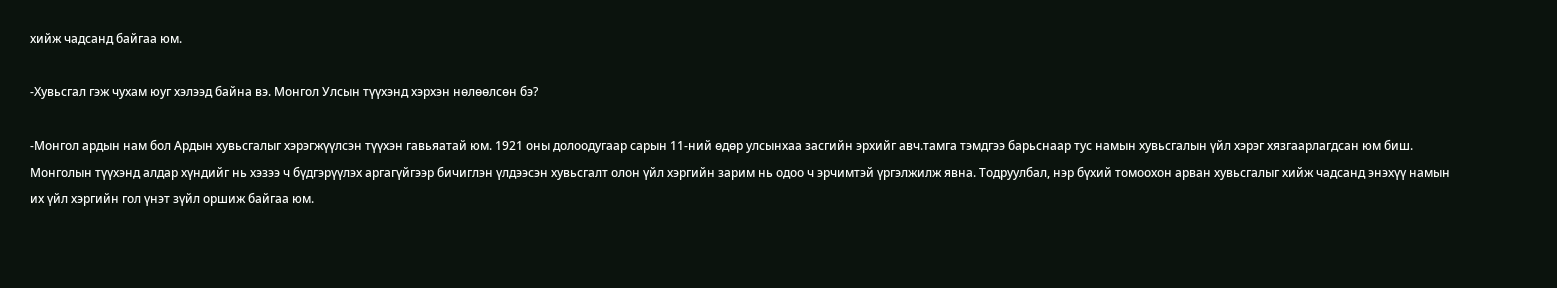хийж чадсанд байгаа юм.

-Хувьсгал гэж чухам юуг хэлээд байна вэ. Монгол Улсын түүхэнд хэрхэн нөлөөлсөн бэ?

-Монгол ардын нам бол Ардын хувьсгалыг хэрэгжүүлсэн түүхэн гавьяатай юм. 1921 оны долоодугаар сарын 11-ний өдөр улсынхаа засгийн эрхийг авч.тамга тэмдгээ барьснаар тус намын хувьсгалын үйл хэрэг хязгаарлагдсан юм биш. Монголын түүхэнд алдар хүндийг нь хэзээ ч бүдгэрүүлэх аргагүйгээр бичиглэн үлдээсэн хувьсгалт олон үйл хэргийн зарим нь одоо ч эрчимтэй үргэлжилж явна. Тодруулбал, нэр бүхий томоохон арван хувьсгалыг хийж чадсанд энэхүү намын их үйл хэргийн гол үнэт зүйл оршиж байгаа юм.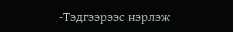-Тэдгээрээс нэрлэж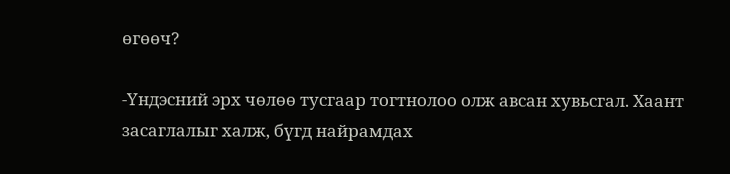өгөөч?

-Үндэсний эрх чөлөө тусгаар тогтнолоо олж авсан хувьсгал. Хаант засаглалыг халж, бүгд найрамдах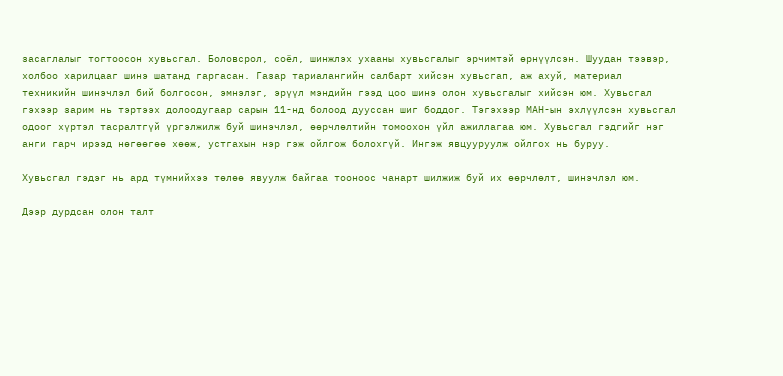засаглалыг тогтоосон хувьсгал. Боловсрол, соёл, шинжлэх ухааны хувьсгалыг эрчимтэй өрнүүлсэн. Шуудан тээвэр, холбоо харилцааг шинэ шатанд гаргасан. Газар тариалангийн салбарт хийсэн хувьсгап, аж ахуй, материал техникийн шинэчлэл бий болгосон, эмнэлэг, эрүүл мэндийн гээд цоо шинэ олон хувьсгалыг хийсэн юм. Хувьсгал гэхээр зарим нь тэртээх долоодугаар сарын 11-нд болоод дууссан шиг боддог. Тэгэхээр МАН-ын эхлүүлсэн хувьсгал одоог хүртэл тасралтгүй үргэлжилж буй шинэчлэл, өөрчлөлтийн томоохон үйл ажиллагаа юм. Хувьсгал гэдгийг нэг анги гарч ирээд нөгөөгөө хөөж, устгахын нэр гэж ойлгож болохгүй. Ингэж явцууруулж ойлгох нь буруу.

Хувьсгал гэдэг нь ард түмнийхээ төлөө явуулж байгаа тооноос чанарт шилжиж буй их өөрчлөлт, шинэчлэл юм.

Дээр дурдсан олон талт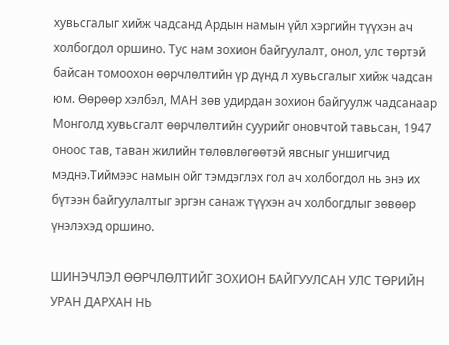хувьсгалыг хийж чадсанд Ардын намын үйл хэргийн түүхэн ач холбогдол оршино. Тус нам зохион байгуулалт, онол, улс төртэй байсан томоохон өөрчлөлтийн үр дүнд л хувьсгалыг хийж чадсан юм. Өөрөөр хэлбэл, МАН зөв удирдан зохион байгуулж чадсанаар Монголд хувьсгалт өөрчлөлтийн суурийг оновчтой тавьсан, 1947 оноос тав, таван жилийн төлөвлөгөөтэй явсныг уншигчид мэднэ.Тиймээс намын ойг тэмдэглэх гол ач холбогдол нь энэ их бүтээн байгуулалтыг эргэн санаж түүхэн ач холбогдлыг зөвөөр үнэлэхэд оршино.

ШИНЭЧЛЭЛ ӨӨРЧЛӨЛТИЙГ ЗОХИОН БАЙГУУЛСАН УЛС ТӨРИЙН УРАН ДАРХАН НЬ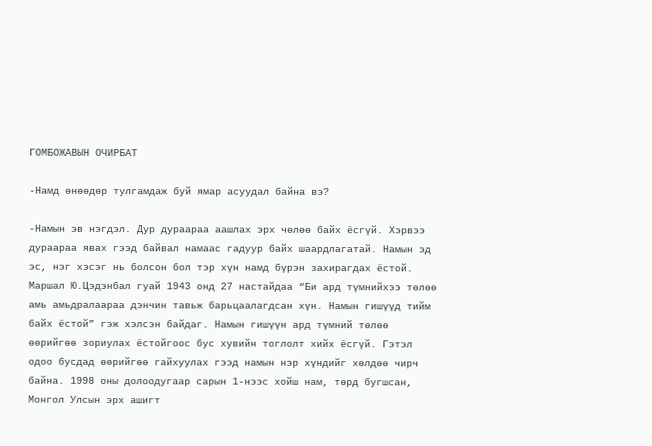ГОМБОЖАВЫН ОЧИРБАТ

-Намд өнөөдөр тулгамдаж буй ямар асуудал байна вэ?

-Намын эв нэгдэл. Дур дураараа аашлах эрх чөлөө байх ёсгүй. Хэрвээ дураараа явах гээд байвал намаас гадуур байх шаардлагатай. Намын эд эс, нэг хэсэг нь болсон бол тэр хүн намд бүрэн захирагдах ёстой. Маршал Ю.Цэдэнбал гуай 1943 онд 27 настайдаа “Би ард түмнийхээ төлөө амь амьдралаараа дэнчин тавьж барьцаалагдсан хүн. Намын гишүүд тийм байх ёстой” гэж хэлсэн байдаг. Намын гишүүн ард түмний төлөө өөрийгөө зориулах ёстойгоос бус хувийн тоглолт хийх ёсгүй. Гэтэл одоо бусдад өөрийгөө гайхуулах гээд намын нэр хүндийг хөлдөө чирч байна. 1998 оны долоодугаар сарын 1-нээс хойш нам, төрд бугшсан, Монгол Улсын эрх ашигт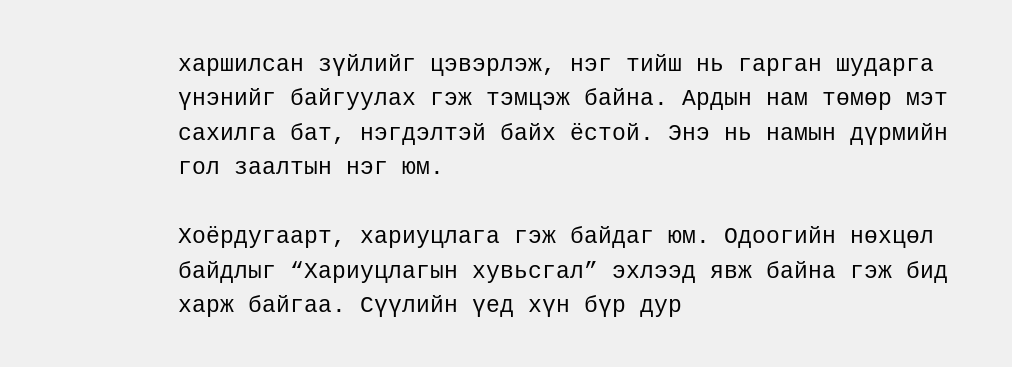харшилсан зүйлийг цэвэрлэж, нэг тийш нь гарган шударга үнэнийг байгуулах гэж тэмцэж байна. Ардын нам төмөр мэт сахилга бат, нэгдэлтэй байх ёстой. Энэ нь намын дүрмийн гол заалтын нэг юм.

Хоёрдугаарт, хариуцлага гэж байдаг юм. Одоогийн нөхцөл байдлыг “Хариуцлагын хувьсгал” эхлээд явж байна гэж бид харж байгаа. Сүүлийн үед хүн бүр дур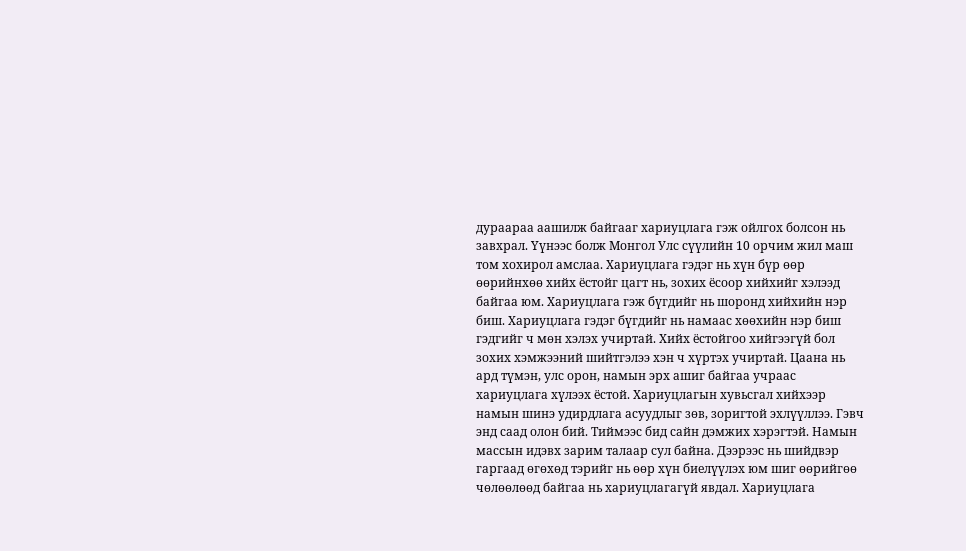дураараа аашилж байгааг хариуцлага гэж ойлгох болсон нь завхрал. Үүнээс болж Монгол Улс сүүлийн 10 орчим жил маш том хохирол амслаа. Хариуцлага гэдэг нь хүн бүр өөр өөрийнхөө хийх ёстойг цагт нь, зохих ёсоор хийхийг хэлээд байгаа юм. Хариуцлага гэж бүгдийг нь шоронд хийхийн нэр биш. Хариуцлага гэдэг бүгдийг нь намаас хөөхийн нэр биш гэдгийг ч мөн хэлэх учиртай. Хийх ёстойгоо хийгээгүй бол зохих хэмжээний шийтгэлээ хэн ч хүртэх учиртай. Цаана нь ард түмэн, улс орон, намын эрх ашиг байгаа учраас хариуцлага хүлээх ёстой. Хариуцлагын хувьсгал хийхээр намын шинэ удирдлага асуудлыг зөв, зоригтой эхлүүллээ. Гэвч энд саад олон бий. Тиймээс бид сайн дэмжих хэрэгтэй. Намын массын идэвх зарим талаар сул байна. Дээрээс нь шийдвэр гаргаад өгөхөд тэрийг нь өөр хүн биелүүлэх юм шиг өөрийгөө чөлөөлөөд байгаа нь хариуцлагагүй явдал. Хариуцлага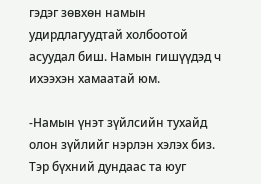гэдэг зөвхөн намын удирдлагуудтай холбоотой асуудал биш. Намын гишүүдэд ч ихээхэн хамаатай юм.

-Намын үнэт зүйлсийн тухайд олон зүйлийг нэрлэн хэлэх биз. Тэр бүхний дундаас та юуг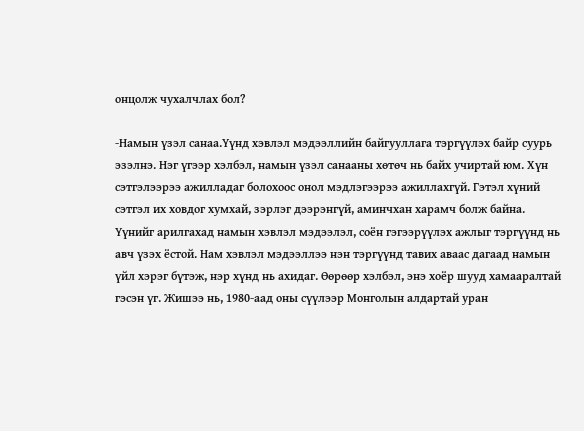онцолж чухалчлах бол?

-Намын үзэл санаа.Үүнд хэвлэл мэдээллийн байгууллага тэргүүлэх байр суурь эзэлнэ. Нэг үгээр хэлбэл, намын үзэл санааны хөтөч нь байх учиртай юм. Хүн сэтгэлээрээ ажилладаг болохоос онол мэдлэгээрээ ажиллахгүй. Гэтэл хүний сэтгэл их ховдог хумхай, зэрлэг дээрэнгүй, аминчхан харамч болж байна. Үүнийг арилгахад намын хэвлэл мэдээлэл, соён гэгээрүүлэх ажлыг тэргүүнд нь авч үзэх ёстой. Нам хэвлэл мэдээллээ нэн тэргүүнд тавих аваас дагаад намын үйл хэрэг бүтэж, нэр хүнд нь ахидаг. Өөрөөр хэлбэл, энэ хоёр шууд хамааралтай гэсэн үг. Жишээ нь, 1980-аад оны сүүлээр Монголын алдартай уран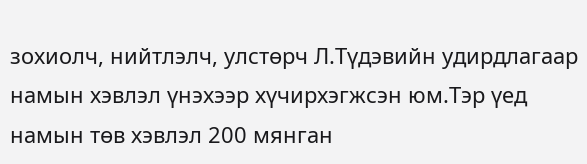зохиолч, нийтлэлч, улстөрч Л.Түдэвийн удирдлагаар намын хэвлэл үнэхээр хүчирхэгжсэн юм.Тэр үед намын төв хэвлэл 200 мянган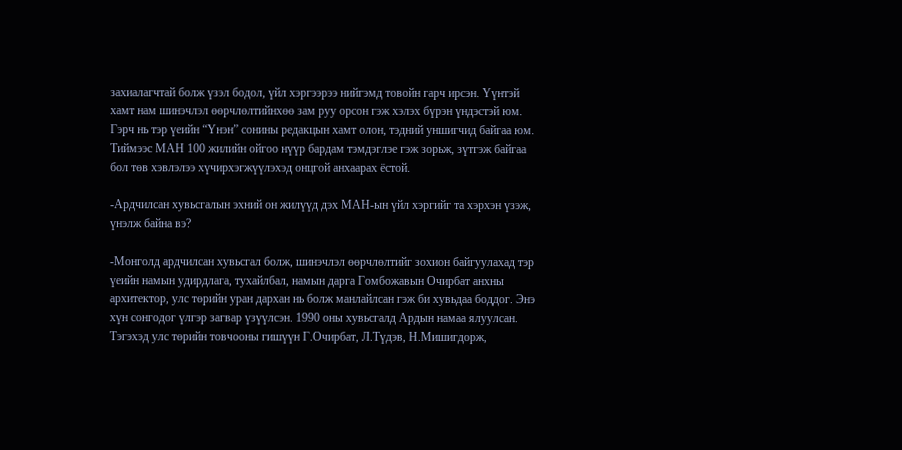захиалагчтай болж үзэл бодол, үйл хэргээрээ нийгэмд товойн гарч ирсэн. Үүнтэй хамт нам шинэчлэл өөрчлөлтийнхөө зам руу орсон гэж хэлэх бүрэн үндэстэй юм. Гэрч нь тэр үеийн “Үнэн” сонины редакцын хамт олон, тэдний уншигчид байгаа юм. Тиймээс МАН 100 жилийн ойгоо нүүр бардам тэмдэглэе гэж зорьж, зүтгэж байгаа бол төв хэвлэлээ хүчирхэгжүүлэхэд онцгой анхаарах ёстой.

-Ардчилсан хувьсгалын эхний он жилүүд дэх МАН-ын үйл хэргийг та хэрхэн үзэж, үнэлж байна вэ?

-Монголд ардчилсан хувьсгал болж, шинэчлэл өөрчлөлтийг зохион байгуулахад тэр үеийн намын удирдлага, тухайлбал, намын дарга Гомбожавын Очирбат анхны архитектор, улс төрийн уран дархан нь болж манлайлсан гэж би хувьдаа боддог. Энэ хүн сонгодог үлгэр загвар үзүүлсэн. 1990 оны хувьсгалд Ардын намаа ялуулсан. Тэгэхэд улс төрийн товчооны гишүүн Г.Очирбат, Л.Түдэв, Н.Мишигдорж,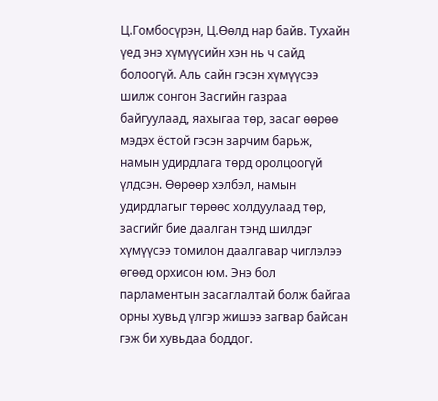Ц.Гомбосүрэн, Ц.Өөлд нар байв. Тухайн үед энэ хүмүүсийн хэн нь ч сайд болоогүй. Аль сайн гэсэн хүмүүсээ шилж сонгон Засгийн газраа байгуулаад, яахыгаа төр, засаг өөрөө мэдэх ёстой гэсэн зарчим барьж, намын удирдлага төрд оролцоогүй үлдсэн. Өөрөөр хэлбэл, намын удирдлагыг төрөөс холдуулаад төр, засгийг бие даалган тэнд шилдэг хүмүүсээ томилон даалгавар чиглэлээ өгөөд орхисон юм. Энэ бол парламентын засаглалтай болж байгаа орны хувьд үлгэр жишээ загвар байсан гэж би хувьдаа боддог.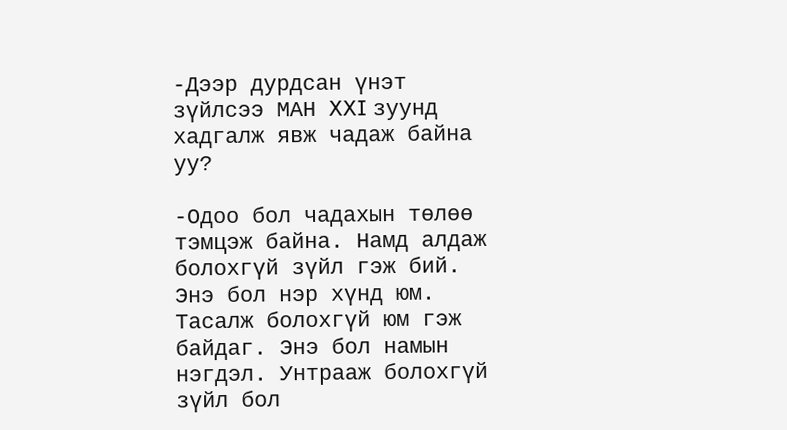-Дээр дурдсан үнэт зүйлсээ МАН XXI зуунд хадгалж явж чадаж байна уу?

-Одоо бол чадахын төлөө тэмцэж байна. Намд алдаж болохгүй зүйл гэж бий. Энэ бол нэр хүнд юм. Тасалж болохгүй юм гэж байдаг. Энэ бол намын нэгдэл. Унтрааж болохгүй зүйл бол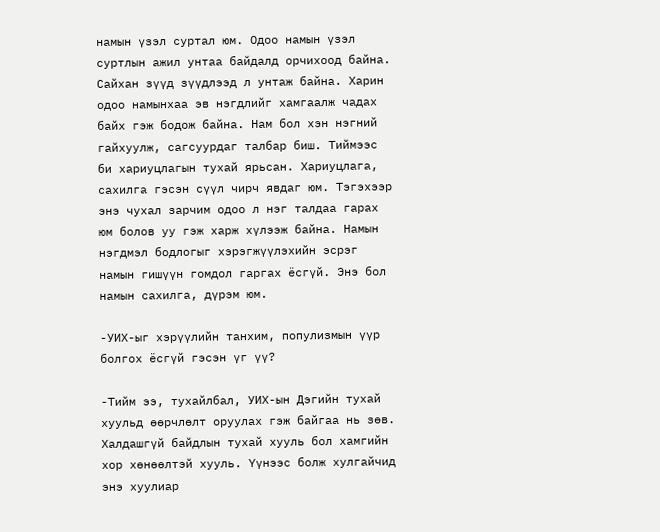намын үзэл суртал юм. Одоо намын үзэл суртлын ажил унтаа байдалд орчихоод байна. Сайхан зүүд зүүдлээд л унтаж байна. Харин одоо намынхаа эв нэгдлийг хамгаалж чадах байх гэж бодож байна. Нам бол хэн нэгний гайхуулж, сагсуурдаг талбар биш. Тиймээс би хариуцлагын тухай ярьсан. Хариуцлага, сахилга гэсэн сүүл чирч явдаг юм. Тэгэхээр энэ чухал зарчим одоо л нэг талдаа гарах юм болов уу гэж харж хүлээж байна. Намын нэгдмэл бодлогыг хэрэгжүүлэхийн эсрэг намын гишүүн гомдол гаргах ёсгүй. Энэ бол намын сахилга, дүрэм юм.

-УИХ-ыг хэрүүлийн танхим, популизмын үүр болгох ёсгүй гэсэн үг үү?

-Тийм ээ, тухайлбал, УИХ-ын Дэгийн тухай хуульд өөрчлөлт оруулах гэж байгаа нь зөв. Халдашгүй байдлын тухай хууль бол хамгийн хор хөнөөлтэй хууль. Үүнээс болж хулгайчид энэ хуулиар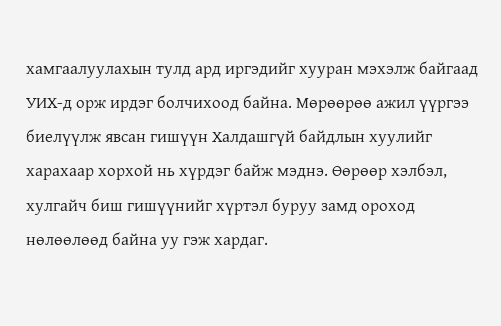хамгаалуулахын тулд ард иргэдийг хууран мэхэлж байгаад УИХ-д орж ирдэг болчихоод байна. Мөрөөрөө ажил үүргээ биелүүлж явсан гишүүн Халдашгүй байдлын хуулийг харахаар хорхой нь хүрдэг байж мэднэ. Өөрөөр хэлбэл, хулгайч биш гишүүнийг хүртэл буруу замд ороход нөлөөлөөд байна уу гэж хардаг.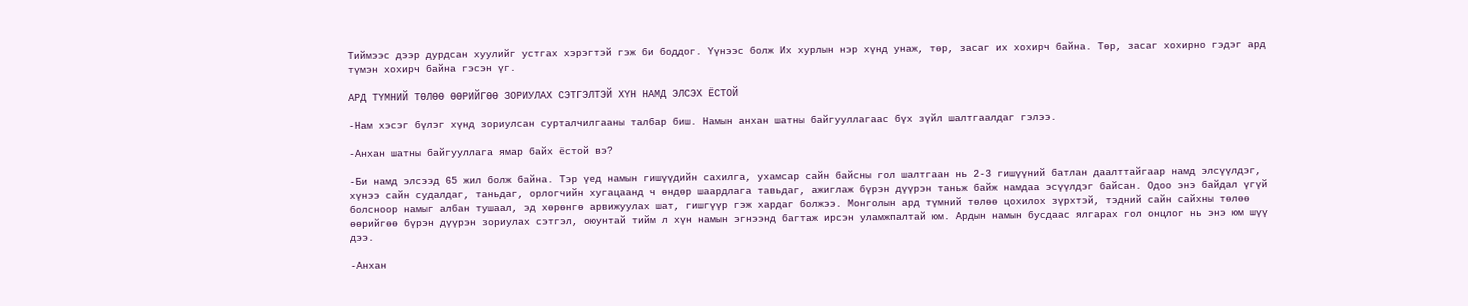Тиймээс дээр дурдсан хуулийг устгах хэрэгтэй гэж би боддог. Үүнээс болж Их хурлын нэр хүнд унаж, төр, засаг их хохирч байна. Төр, засаг хохирно гэдэг ард түмэн хохирч байна гэсэн үг.

АРД ТҮМНИЙ ТӨЛӨӨ ӨӨРИЙГӨӨ ЗОРИУЛАХ СЭТГЭЛТЭЙ ХҮН НАМД ЭЛСЭХ ЁСТОЙ

-Нам хэсэг бүлэг хүнд зориулсан сурталчилгааны талбар биш. Намын анхан шатны байгууллагаас бүх зүйл шалтгаалдаг гэлээ.

-Анхан шатны байгууллага ямар байх ёстой вэ?

-Би намд элсээд 65 жил болж байна. Тэр үед намын гишүүдийн сахилга, ухамсар сайн байсны гол шалтгаан нь 2-3 гишүүний батлан даалттайгаар намд элсүүлдэг, хүнээ сайн судалдаг, таньдаг, орлогчийн хугацаанд ч өндөр шаардлага тавьдаг, ажиглаж бүрэн дүүрэн таньж байж намдаа эсүүлдэг байсан. Одоо энэ байдал үгүй болсноор намыг албан тушаал, эд хөрөнгө арвижуулах шат, гишгүүр гэж хардаг болжээ. Монголын ард түмний төлөө цохилох зүрхтэй, тэдний сайн сайхны төлөө өөрийгөө бүрэн дүүрэн зориулах сэтгэл, оюунтай тийм л хүн намын эгнээнд багтаж ирсэн уламжпалтай юм. Ардын намын бусдаас ялгарах гол онцлог нь энэ юм шүү дээ.

-Анхан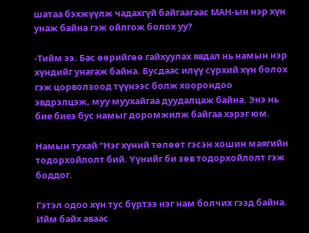шатаа бэхжүүлж чадахгүй байгаагаас МАН-ын нэр хүн унаж байна гэж ойлгож болох уу?

-Тийм ээ. Бас өөрийгөө гайхуулах явдал нь намын нэр хүндийг унагаж байна. Бусдаас илүү сүрхий хүн болох гэж цорволзоод түүнээс болж хоорондоо эвдрэлцэж, муу муухайгаа дуудалцаж байна. Энэ нь бие биеэ бус намыг доромжилж байгаа хэрэг юм.

Намын тухай “Нэг хүний төлөөт гэсэн хошин маягийн тодорхойлолт бий. Үүнийг би зөв тодорхойлолт гэж боддог.

Гэтэл одоо хүн тус бүртээ нэг нам болчих гээд байна. Ийм байх аваас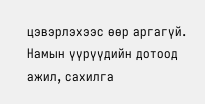цэвэрлэхээс өөр аргагүй. Намын үүрүүдийн дотоод ажил, сахилга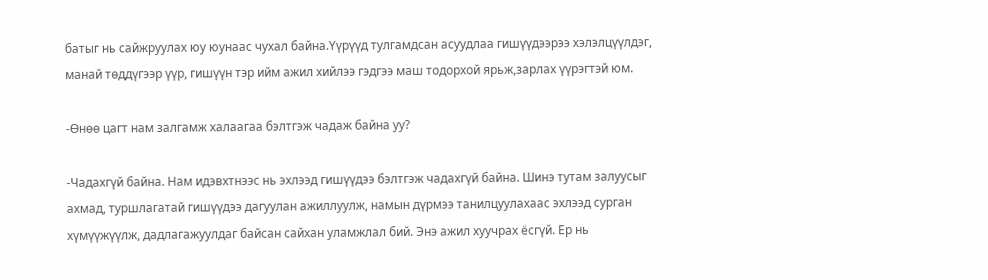батыг нь сайжруулах юу юунаас чухал байна.Үүрүүд тулгамдсан асуудлаа гишүүдээрээ хэлэлцүүлдэг, манай төддүгээр үүр, гишүүн тэр ийм ажил хийлээ гэдгээ маш тодорхой ярьж,зарлах үүрэгтэй юм.

-Өнөө цагт нам залгамж халаагаа бэлтгэж чадаж байна уу?

-Чадахгүй байна. Нам идэвхтнээс нь эхлээд гишүүдээ бэлтгэж чадахгүй байна. Шинэ тутам залуусыг ахмад, туршлагатай гишүүдээ дагуулан ажиллуулж, намын дүрмээ танилцуулахаас эхлээд сурган хүмүүжүүлж, дадлагажуулдаг байсан сайхан уламжлал бий. Энэ ажил хуучрах ёсгүй. Ер нь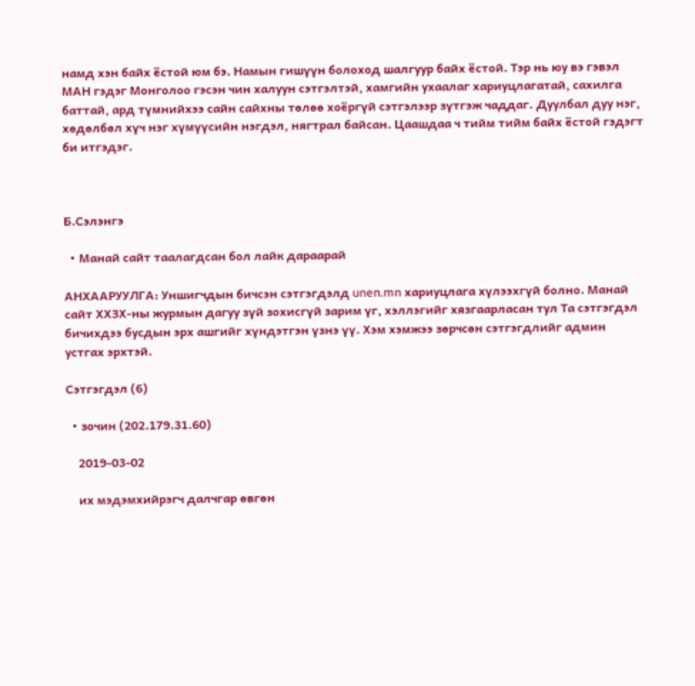намд хэн байх ёстой юм бэ. Намын гишүүн болоход шалгуур байх ёстой. Тэр нь юу вэ гэвэл МАН гэдэг Монголоо гэсэн чин халуун сэтгэлтэй, хамгийн ухаалаг хариуцлагатай, сахилга баттай, ард түмнийхээ сайн сайхны төлөө хоёргүй сэтгэлээр зүтгэж чаддаг. Дуулбал дуу нэг, хөдөлбөл хүч нэг хүмүүсийн нэгдэл, нягтрал байсан. Цаашдаа ч тийм тийм байх ёстой гэдэгт би итгэдэг.



Б.Сэлэнгэ

  • Манай сайт таалагдсан бол лайк дараарай

АНХААРУУЛГА: Уншигчдын бичсэн сэтгэгдэлд unen.mn хариуцлага хүлээхгүй болно. Манай сайт ХХЗХ-ны журмын дагуу зүй зохисгүй зарим үг, хэллэгийг хязгаарласан тул Та сэтгэгдэл бичихдээ бусдын эрх ашгийг хүндэтгэн үзнэ үү. Хэм хэмжээ зөрчсөн сэтгэгдлийг админ устгах эрхтэй.

Сэтгэгдэл (6)

  • зочин (202.179.31.60)

    2019-03-02

    их мэдэмхийрэгч далчгар өвгөн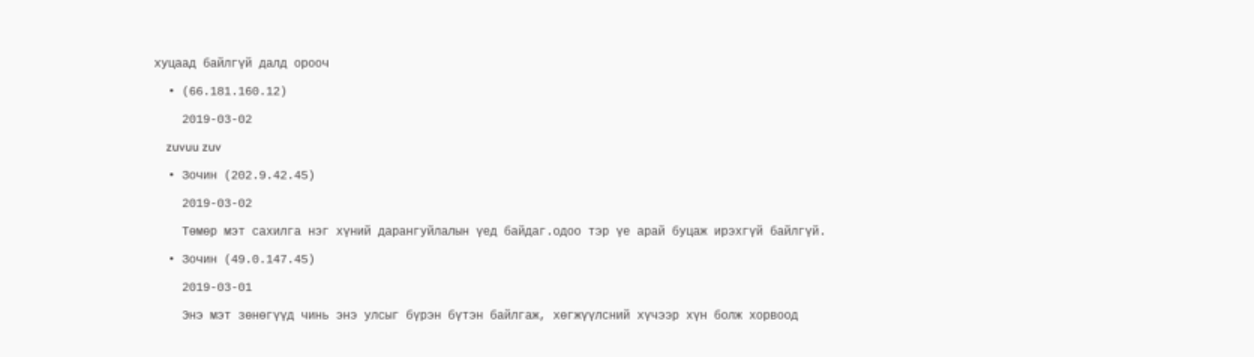хуцаад байлгүй далд орооч

  • (66.181.160.12)

    2019-03-02

    zuvuu zuv

  • Зочин (202.9.42.45)

    2019-03-02

    Төмөр мэт сахилга нэг хүний дарангуйлалын үед байдаг.одоо тэр үе арай буцаж ирэхгүй байлгүй.

  • Зочин (49.0.147.45)

    2019-03-01

    Энэ мэт зөнөгүүд чинь энэ улсыг бүрэн бүтэн байлгаж, хөгжүүлсний хүчээр хүн болж хорвоод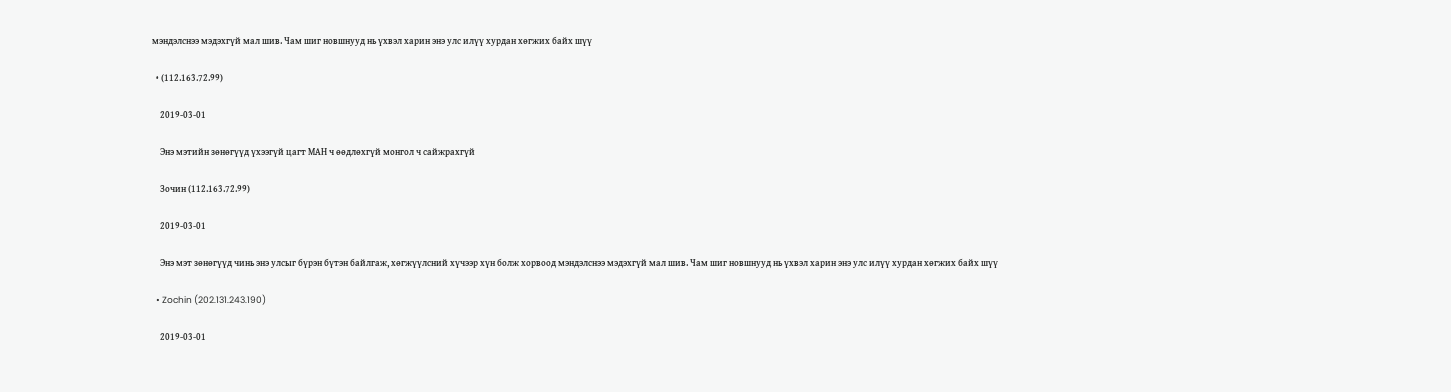мэндэлснээ мэдэхгүй мал шив. Чам шиг новшнууд нь үхвэл харин энэ улс илүү хурдан хөгжих байх шүү

  • (112.163.72.99)

    2019-03-01

    Энэ мэтийн зөнөгүүд үхээгүй цагт МАН ч өөдлөхгүй монгол ч сайжрахгүй

    Зочин (112.163.72.99)

    2019-03-01

    Энэ мэт зөнөгүүд чинь энэ улсыг бүрэн бүтэн байлгаж, хөгжүүлсний хүчээр хүн болж хорвоод мэндэлснээ мэдэхгүй мал шив. Чам шиг новшнууд нь үхвэл харин энэ улс илүү хурдан хөгжих байх шүү

  • Zochin (202.131.243.190)

    2019-03-01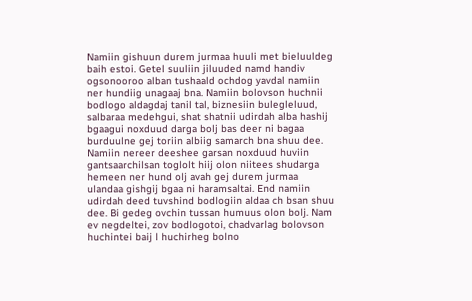Namiin gishuun durem jurmaa huuli met bieluuldeg baih estoi. Getel suuliin jiluuded namd handiv ogsonooroo alban tushaald ochdog yavdal namiin ner hundiig unagaaj bna. Namiin bolovson huchnii bodlogo aldagdaj tanil tal, biznesiin bulegleluud, salbaraa medehgui, shat shatnii udirdah alba hashij bgaagui noxduud darga bolj bas deer ni bagaa burduulne gej toriin albiig samarch bna shuu dee. Namiin nereer deeshee garsan noxduud huviin gantsaarchilsan toglolt hiij olon niitees shudarga hemeen ner hund olj avah gej durem jurmaa ulandaa gishgij bgaa ni haramsaltai. End namiin udirdah deed tuvshind bodlogiin aldaa ch bsan shuu dee. Bi gedeg ovchin tussan humuus olon bolj. Nam ev negdeltei, zov bodlogotoi, chadvarlag bolovson huchintei baij l huchirheg bolno